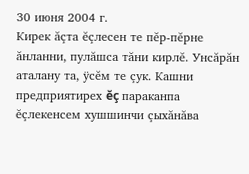30 июня 2004 г.
Кирек ăçта ĕçлесен те пĕр-пĕрне ăнланни, пулăшса тăни кирлĕ. Унсăрăн аталану та, ÿсĕм те çук. Кашни предприятирех ĕç параканпа ĕçлекенсем хушшинчи çыхăнăва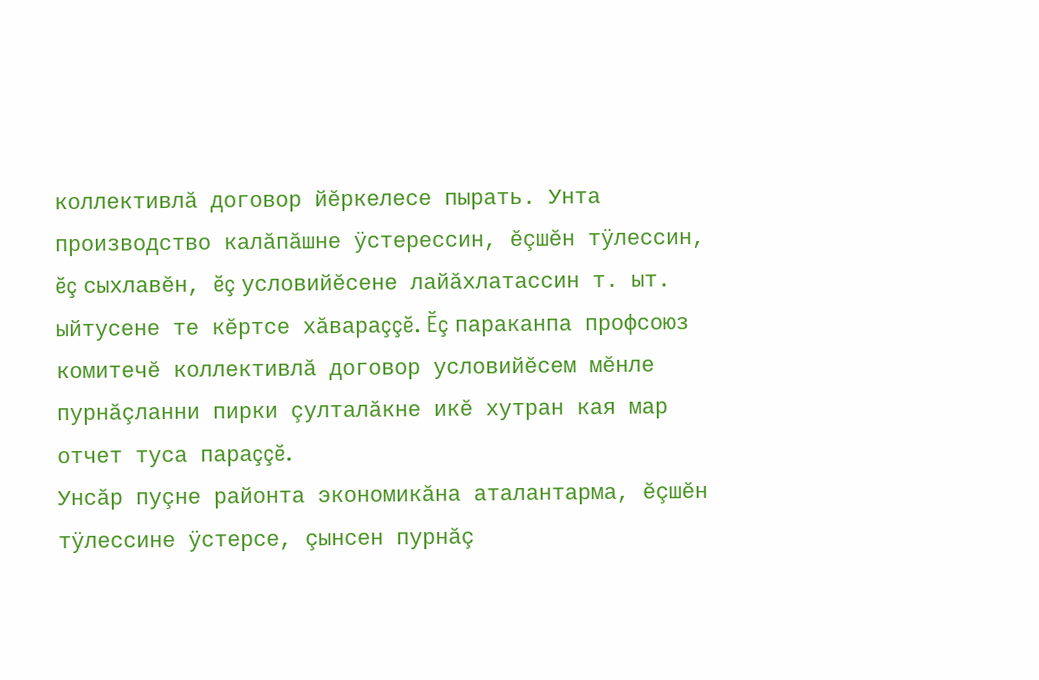коллективлă договор йĕркелесе пырать. Унта производство калăпăшне ÿстерессин, ĕçшĕн тÿлессин, ĕç сыхлавĕн, ĕç условийĕсене лайăхлатассин т. ыт. ыйтусене те кĕртсе хăвараççĕ. Ĕç параканпа профсоюз комитечĕ коллективлă договор условийĕсем мĕнле пурнăçланни пирки çулталăкне икĕ хутран кая мар отчет туса параççĕ.
Унсăр пуçне районта экономикăна аталантарма, ĕçшĕн тÿлессине ÿстерсе, çынсен пурнăç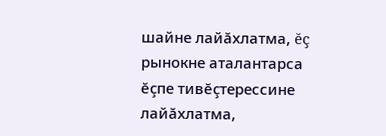шайне лайăхлатма, ĕç рынокне аталантарса ĕçпе тивĕçтерессине лайăхлатма,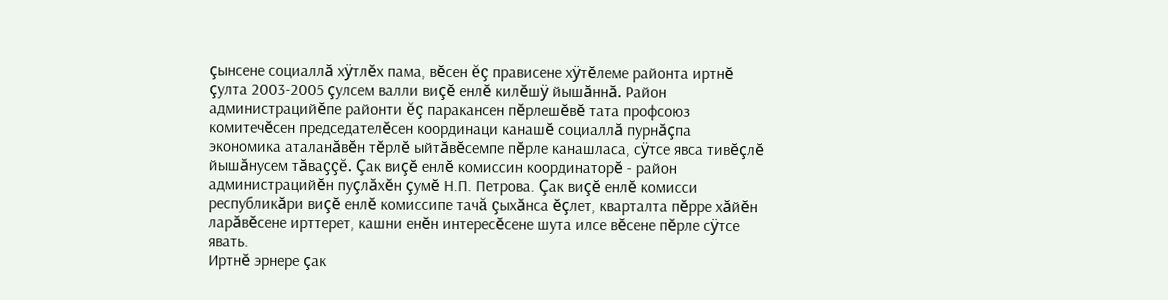çынсене социаллă хÿтлĕх пама, вĕсен ĕç прависене хÿтĕлеме районта иртнĕ çулта 2003-2005 çулсем валли виçĕ енлĕ килĕшÿ йышăннă. Район администрацийĕпе районти ĕç паракансен пĕрлешĕвĕ тата профсоюз комитечĕсен председателĕсен координаци канашĕ социаллă пурнăçпа экономика аталанăвĕн тĕрлĕ ыйтăвĕсемпе пĕрле канашласа, сÿтсе явса тивĕçлĕ йышăнусем тăваççĕ. Çак виçĕ енлĕ комиссин координаторĕ - район администрацийĕн пуçлăхĕн çумĕ Н.П. Петрова. Çак виçĕ енлĕ комисси республикăри виçĕ енлĕ комиссипе тачă çыхăнса ĕçлет, кварталта пĕрре хăйĕн ларăвĕсене ирттерет, кашни енĕн интересĕсене шута илсе вĕсене пĕрле сÿтсе явать.
Иртнĕ эрнере çак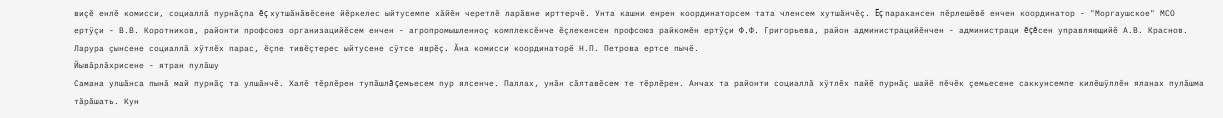виçĕ енлĕ комисси, социаллă пурнăçпа ĕç хутшăнăвĕсене йĕркелес ыйтусемпе хăйĕн черетлĕ ларăвне ирттерчĕ. Унта кашни енрен координаторсем тата членсем хутшăнчĕç. Ĕç паракансен пĕрлешĕвĕ енчен координатор - "Моргаушское" МСО ертÿçи - В.В. Коротников, районти профсоюз организацийĕсем енчен - агропромышленноç комплексĕнче ĕçлекенсен профсоюз райкомĕн ертÿçи Ф.Ф. Григорьева, район администрацийĕнчен - администраци ĕçĕсен управляющийĕ А.В. Краснов.
Ларура çынсене социаллă хÿтлĕх парас, ĕçпе тивĕçтерес ыйтусене сÿтсе яврĕç. Ăна комисси координаторĕ Н.П. Петрова ертсе пычĕ.
Йывăрлăхрисене - ятран пулăшу
Самана улшăнса пынă май пурнăç та улшăнчĕ. Халĕ тĕрлĕрен тупăшлă çемьесем пур ялсенче. Паллах, унăн сăлтавĕсем те тĕрлĕрен. Анчах та районти социаллă хÿтлĕх пайĕ пурнăç шайĕ пĕчĕк çемьесене саккунсемпе килĕшÿллĕн яланах пулăшма тăрăшать. Кун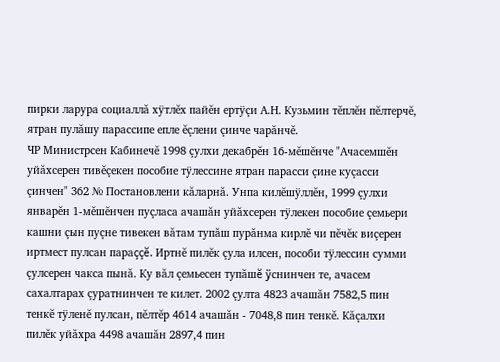пирки ларура социаллă хÿтлĕх пайĕн ертÿçи А.Н. Кузьмин тĕплĕн пĕлтерчĕ, ятран пулăшу парассипе епле ĕçлени çинче чарăнчĕ.
ЧР Министрсен Кабинечĕ 1998 çулхи декабрĕн 16-мĕшĕнче "Ачасемшĕн уйăхсерен тивĕçекен пособие тÿлессине ятран парасси çине куçасси çинчен" 362 № Постановлени кăларнă. Унпа килĕшÿллĕн, 1999 çулхи январĕн 1-мĕшĕнчен пуçласа ачашăн уйăхсерен тÿлекен пособие çемьери кашни çын пуçне тивекен вăтам тупăш пурăнма кирлĕ чи пĕчĕк виçерен иртмест пулсан параççĕ. Иртнĕ пилĕк çула илсен, пособи тÿлессин сумми çулсерен чакса пынă. Ку вăл çемьесен тупăшĕ ÿснинчен те, ачасем сахалтарах çуратнинчен те килет. 2002 çулта 4823 ачашăн 7582,5 пин тенкĕ тÿленĕ пулсан, пĕлтĕр 4614 ачашăн - 7048,8 пин тенкĕ. Кăçалхи пилĕк уйăхра 4498 ачашăн 2897,4 пин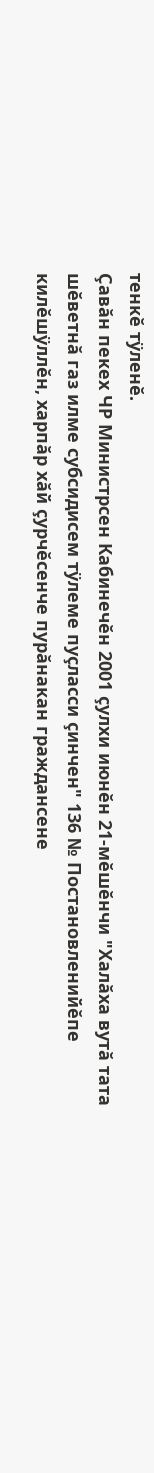тенкĕ тÿленĕ.
Çавăн пекех ЧР Министрсен Кабинечĕн 2001 çулхи июнĕн 21-мĕшĕнчи "Халăха вутă тата шĕветнă газ илме субсидисем тÿлеме пуçласси çинчен" 136 № Постановленийĕпе килĕшÿллĕн, харпăр хăй çурчĕсенче пурăнакан граждансене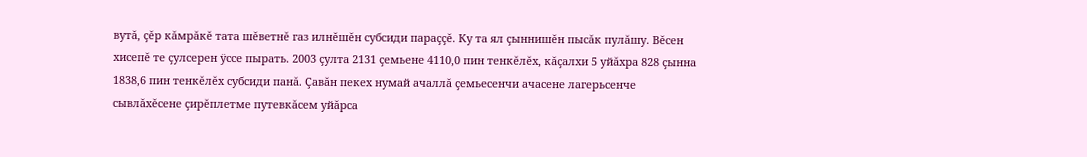вутă, çĕр кăмрăкĕ тата шĕветнĕ газ илнĕшĕн субсиди параççĕ. Ку та ял çыннишĕн пысăк пулăшу. Вĕсен хисепĕ те çулсерен ÿссе пырать. 2003 çулта 2131 çемьене 4110,0 пин тенкĕлĕх, кăçалхи 5 уйăхра 828 çынна 1838,6 пин тенкĕлĕх субсиди панă. Çавăн пекех нумай ачаллă çемьесенчи ачасене лагерьсенче сывлăхĕсене çирĕплетме путевкăсем уйăрса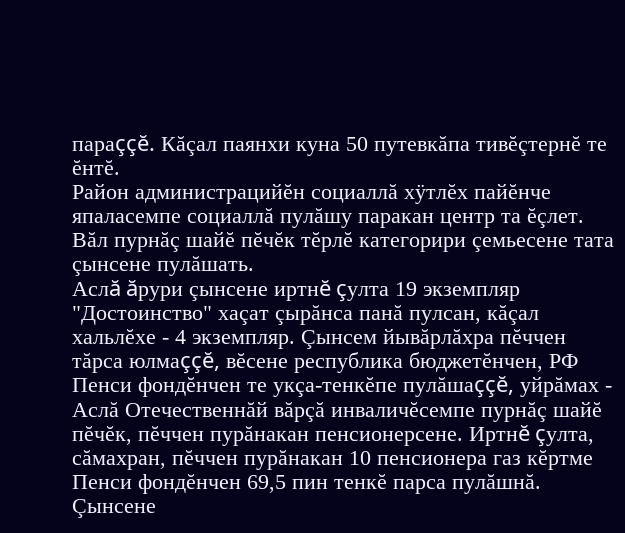параççĕ. Кăçал паянхи куна 50 путевкăпа тивĕçтернĕ те ĕнтĕ.
Район администрацийĕн социаллă хÿтлĕх пайĕнче япаласемпе социаллă пулăшу паракан центр та ĕçлет. Вăл пурнăç шайĕ пĕчĕк тĕрлĕ категорири çемьесене тата çынсене пулăшать.
Аслă ăрури çынсене иртнĕ çулта 19 экземпляр "Достоинство" хаçат çырăнса панă пулсан, кăçал хальлĕхе - 4 экземпляр. Çынсем йывăрлăхра пĕччен тăрса юлмаççĕ, вĕсене республика бюджетĕнчен, РФ Пенси фондĕнчен те укçа-тенкĕпе пулăшаççĕ, уйрăмах - Аслă Отечественнăй вăрçă инваличĕсемпе пурнăç шайĕ пĕчĕк, пĕччен пурăнакан пенсионерсене. Иртнĕ çулта, сăмахран, пĕччен пурăнакан 10 пенсионера газ кĕртме Пенси фондĕнчен 69,5 пин тенкĕ парса пулăшнă.
Çынсене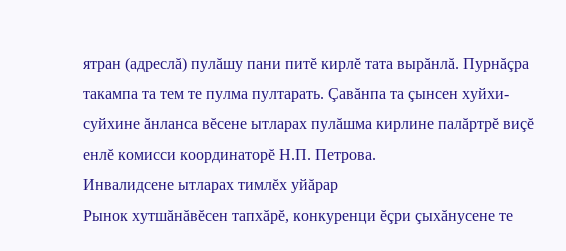ятран (адреслă) пулăшу пани питĕ кирлĕ тата вырăнлă. Пурнăçра такампа та тем те пулма пултарать. Çавăнпа та çынсен хуйхи-суйхине ăнланса вĕсене ытларах пулăшма кирлине палăртрĕ виçĕ енлĕ комисси координаторĕ Н.П. Петрова.
Инвалидсене ытларах тимлĕх уйăрар
Рынок хутшăнăвĕсен тапхăрĕ, конкуренци ĕçри çыхăнусене те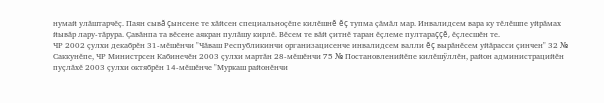нумай улăштарчĕç. Паян сывă çынсене те хăйсен специальноçĕпе килĕшнĕ ĕç тупма çăмăл мар. Инвалидсем вара ку тĕлĕшпе уйрăмах йывăр лару-тăрура. Çавăнпа та вĕсене аякран пулăшу кирлĕ. Вĕсем те вăй çитнĕ таран ĕçлеме пултараççĕ, ĕçлесшĕн те.
ЧР 2002 çулхи декабрĕн 31-мĕшĕнчи "Чăваш Республикинчи организацисенче инвалидсем валли ĕç вырăнĕсем уйăрасси çинчен" 32 № Саккунĕпе, ЧР Министрсен Кабинечĕн 2003 çулхи мартăн 28-мĕшĕнчи 75 № Постановленийĕпе килĕшÿллĕн, район администрацийĕн пуçлăхĕ 2003 çулхи октябрĕн 14-мĕшĕнче "Муркаш районĕнчи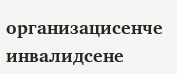организацисенче инвалидсене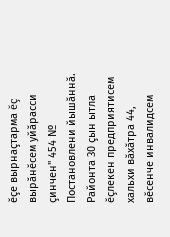ĕçе вырнаçтарма ĕç вырăнĕсем уйăрасси çинчен" 454 № Постановлени йышăннă. Районта 30 çын ытла ĕçлекен предприятисем хальхи вăхăтра 44, вĕсенче инвалидсем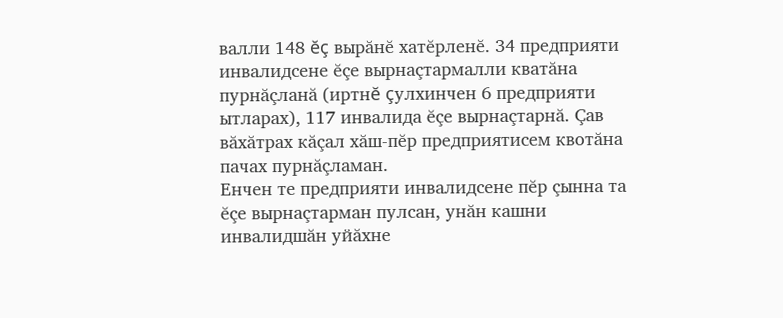валли 148 ĕç вырăнĕ хатĕрленĕ. 34 предприяти инвалидсене ĕçе вырнаçтармалли кватăна пурнăçланă (иртнĕ çулхинчен 6 предприяти ытларах), 117 инвалида ĕçе вырнаçтарнă. Çав вăхăтрах кăçал хăш-пĕр предприятисем квотăна пачах пурнăçламан.
Енчен те предприяти инвалидсене пĕр çынна та ĕçе вырнаçтарман пулсан, унăн кашни инвалидшăн уйăхне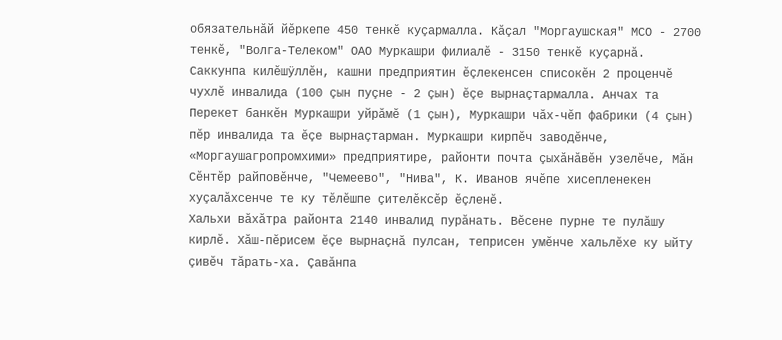обязательнăй йĕркепе 450 тенкĕ куçармалла. Кăçал "Моргаушская" МСО - 2700 тенкĕ, "Волга-Телеком" ОАО Муркашри филиалĕ - 3150 тенкĕ куçарнă.
Саккунпа килĕшÿллĕн, кашни предприятин ĕçлекенсен списокĕн 2 проценчĕ чухлĕ инвалида (100 çын пуçне - 2 çын) ĕçе вырнаçтармалла. Анчах та Перекет банкĕн Муркашри уйрăмĕ (1 çын), Муркашри чăх-чĕп фабрики (4 çын) пĕр инвалида та ĕçе вырнаçтарман. Муркашри кирпĕч заводĕнче, «Моргаушагропромхими» предприятире, районти почта çыхăнăвĕн узелĕче, Мăн Сĕнтĕр райповĕнче, "Чемеево", "Нива", К. Иванов ячĕпе хисепленекен хуçалăхсенче те ку тĕлĕшпе çителĕксĕр ĕçленĕ.
Хальхи вăхăтра районта 2140 инвалид пурăнать. Вĕсене пурне те пулăшу кирлĕ. Хăш-пĕрисем ĕçе вырнаçнă пулсан, теприсен умĕнче хальлĕхе ку ыйту çивĕч тăрать-ха. Çавăнпа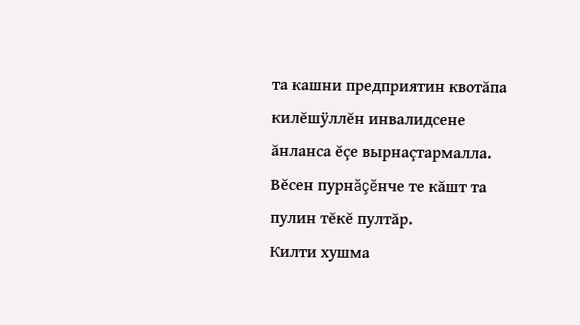та кашни предприятин квотăпа килĕшÿллĕн инвалидсене ăнланса ĕçе вырнаçтармалла. Вĕсен пурнăçĕнче те кăшт та пулин тĕкĕ пултăр.
Килти хушма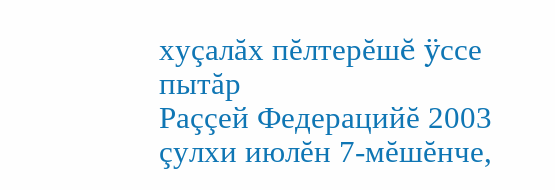хуçалăх пĕлтерĕшĕ ÿссе пытăр
Раççей Федерацийĕ 2003 çулхи июлĕн 7-мĕшĕнче,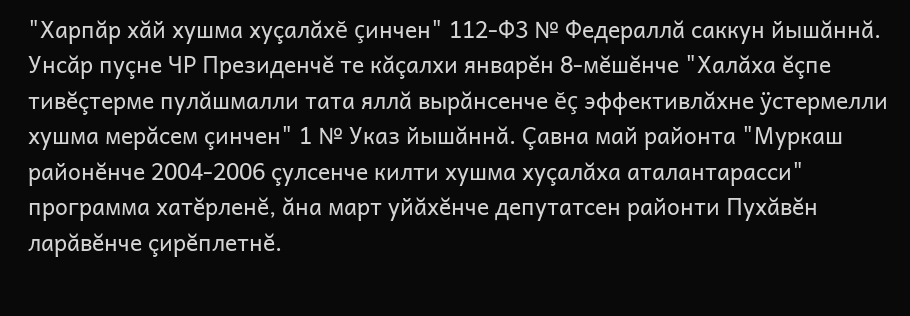"Харпăр хăй хушма хуçалăхĕ çинчен" 112-Ф3 № Федераллă саккун йышăннă. Унсăр пуçне ЧР Президенчĕ те кăçалхи январĕн 8-мĕшĕнче "Халăха ĕçпе тивĕçтерме пулăшмалли тата яллă вырăнсенче ĕç эффективлăхне ÿстермелли хушма мерăсем çинчен" 1 № Указ йышăннă. Çавна май районта "Муркаш районĕнче 2004-2006 çулсенче килти хушма хуçалăха аталантарасси" программа хатĕрленĕ, ăна март уйăхĕнче депутатсен районти Пухăвĕн ларăвĕнче çирĕплетнĕ.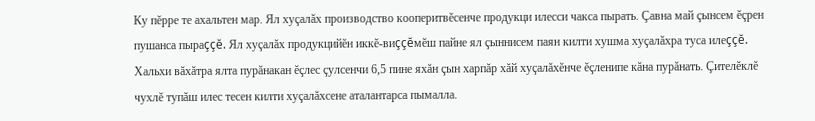Ку пĕрре те ахальтен мар. Ял хуçалăх производство кооперитвĕсенче продукци илесси чакса пырать. Çавна май çынсем ĕçрен пушанса пыраççĕ. Ял хуçалăх продукцийĕн иккĕ-виççĕмĕш пайне ял çыннисем паян килти хушма хуçалăхра туса илеççĕ. Хальхи вăхăтра ялта пурăнакан ĕçлес çулсенчи 6,5 пине яхăн çын харпăр хăй хуçалăхĕнче ĕçленипе кăна пурăнать. Çителĕклĕ чухлĕ тупăш илес тесен килти хуçалăхсене аталантарса пымалла.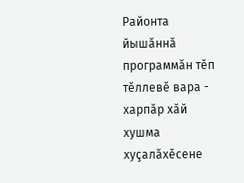Районта йышăннă программăн тĕп тĕллевĕ вара - харпăр хăй хушма хуçалăхĕсене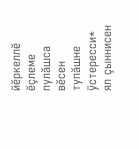йĕркеллĕ ĕçлеме пулăшса вĕсен тупăшне ÿстересси* ял çыннисен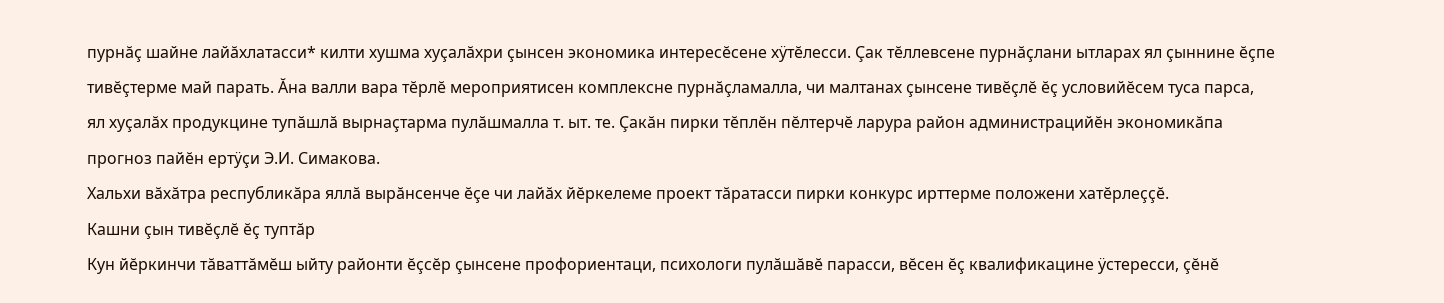пурнăç шайне лайăхлатасси* килти хушма хуçалăхри çынсен экономика интересĕсене хÿтĕлесси. Çак тĕллевсене пурнăçлани ытларах ял çыннине ĕçпе тивĕçтерме май парать. Ăна валли вара тĕрлĕ мероприятисен комплексне пурнăçламалла, чи малтанах çынсене тивĕçлĕ ĕç условийĕсем туса парса, ял хуçалăх продукцине тупăшлă вырнаçтарма пулăшмалла т. ыт. те. Çакăн пирки тĕплĕн пĕлтерчĕ ларура район администрацийĕн экономикăпа прогноз пайĕн ертÿçи Э.И. Симакова.
Хальхи вăхăтра республикăра яллă вырăнсенче ĕçе чи лайăх йĕркелеме проект тăратасси пирки конкурс ирттерме положени хатĕрлеççĕ.
Кашни çын тивĕçлĕ ĕç туптăр
Кун йĕркинчи тăваттăмĕш ыйту районти ĕçсĕр çынсене профориентаци, психологи пулăшăвĕ парасси, вĕсен ĕç квалификацине ÿстересси, çĕнĕ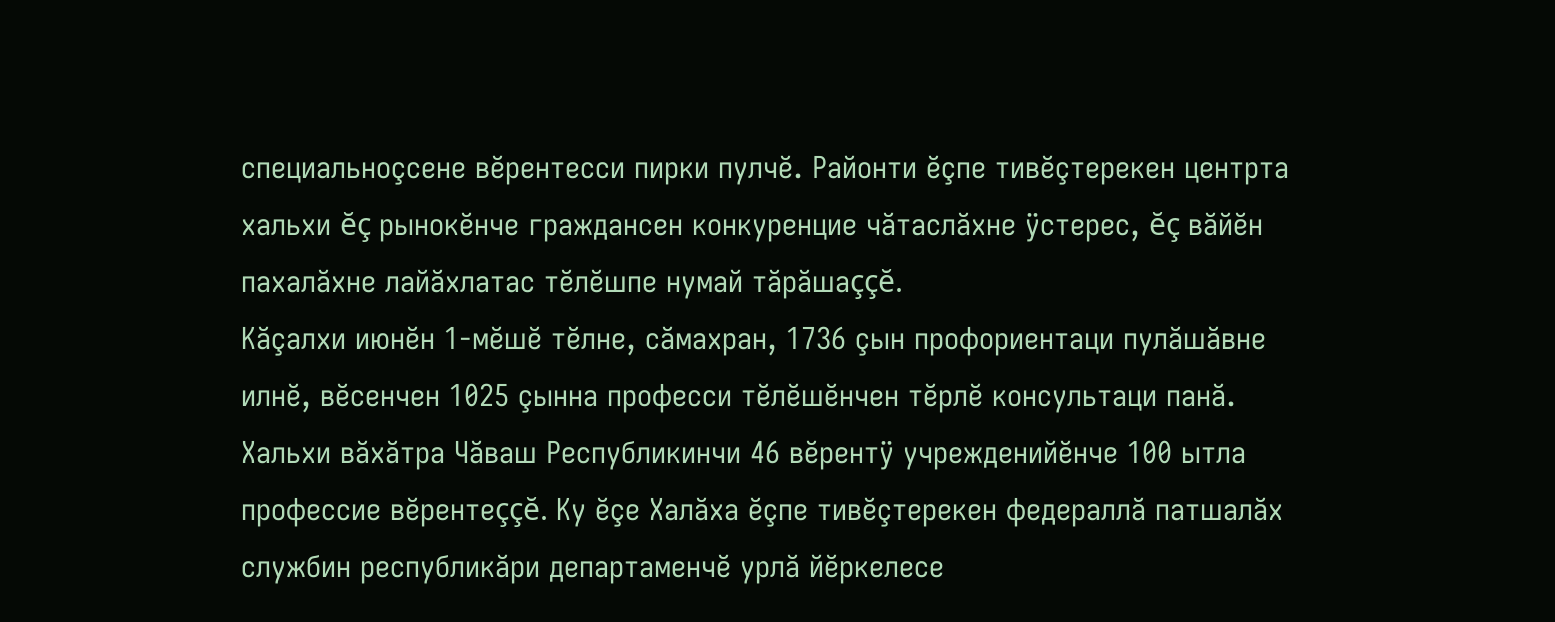специальноçсене вĕрентесси пирки пулчĕ. Районти ĕçпе тивĕçтерекен центрта хальхи ĕç рынокĕнче граждансен конкуренцие чăтаслăхне ÿстерес, ĕç вăйĕн пахалăхне лайăхлатас тĕлĕшпе нумай тăрăшаççĕ.
Кăçалхи июнĕн 1-мĕшĕ тĕлне, сăмахран, 1736 çын профориентаци пулăшăвне илнĕ, вĕсенчен 1025 çынна професси тĕлĕшĕнчен тĕрлĕ консультаци панă. Хальхи вăхăтра Чăваш Республикинчи 46 вĕрентÿ учрежденийĕнче 100 ытла профессие вĕрентеççĕ. Ку ĕçе Халăха ĕçпе тивĕçтерекен федераллă патшалăх службин республикăри департаменчĕ урлă йĕркелесе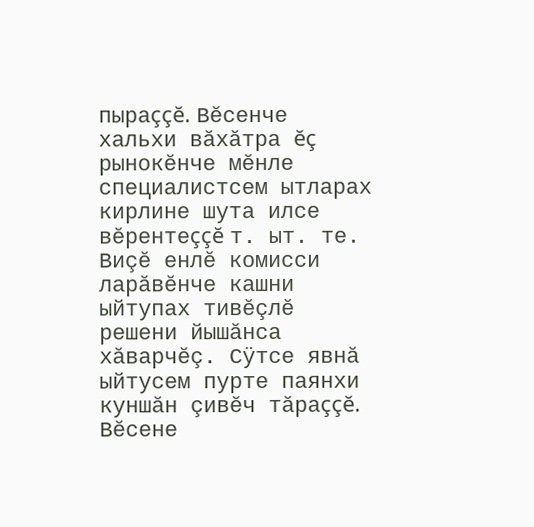пыраççĕ. Вĕсенче хальхи вăхăтра ĕç рынокĕнче мĕнле специалистсем ытларах кирлине шута илсе вĕрентеççĕ т. ыт. те.
Виçĕ енлĕ комисси ларăвĕнче кашни ыйтупах тивĕçлĕ решени йышăнса хăварчĕç. Сÿтсе явнă ыйтусем пурте паянхи куншăн çивĕч тăраççĕ. Вĕсене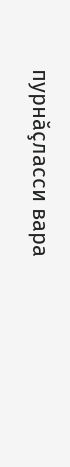пурнăçласси вара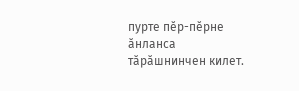пурте пĕр-пĕрне ăнланса тăрăшнинчен килет.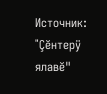Источник: "Çĕнтерÿ ялавĕ"